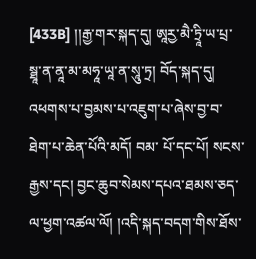[433B] །།རྒྱ་གར་སྐད་དུ། ཨཱརྱ་མཻ་ཏྲཱི་ཡ་པྲ་སྠཱ་ན་ནཱ་མ་མཧཱ་ཡཱ་ན་སཱུ་ཏྲ། བོད་སྐད་དུ། འཕགས་པ་བྱམས་པ་འཇུག་པ་ཞེས་བྱ་བ་ཐེག་པ་ཆེན་པོའི་མདོ། བམ་ པོ་དང་པོ། སངས་རྒྱས་དང། བྱང་ཆུབ་སེམས་དཔའ་ཐམས་ཅད་ལ་ཕྱག་འཚལ་ལོ། །འདི་སྐད་བདག་གིས་ཐོས་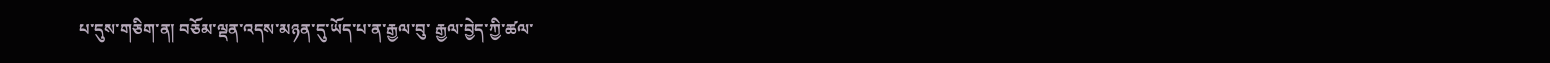པ་དུས་གཅིག་ན། བཅོམ་ལྡན་འདས་མཉན་དུ་ཡོད་པ་ན་རྒྱལ་བུ་ རྒྱལ་བྱེད་ཀྱི་ཚལ་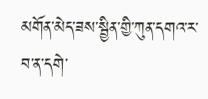མགོན་མེད་ཟས་སྦྱིན་གྱི་ཀུན་དགའ་ར་བ་ན་དགེ་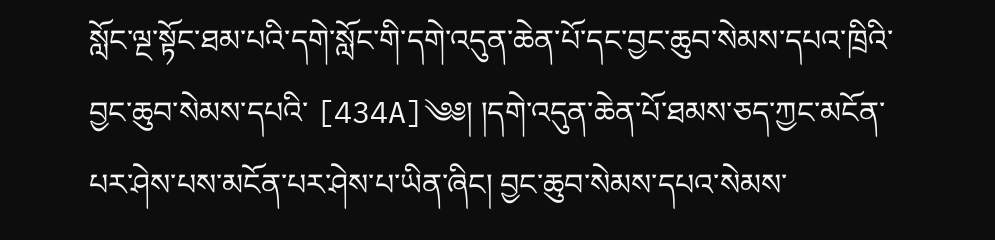སློང་ལྔ་སྟོང་ཐམ་པའི་དགེ་སློང་གི་དགེ་འདུན་ཆེན་པོ་དང་བྱང་ཆུབ་སེམས་དཔའ་ཁྲིའི་བྱང་ཆུབ་སེམས་དཔའི་ [434A]༄༅། །དགེ་འདུན་ཆེན་པོ་ཐམས་ཅད་ཀྱང་མངོན་པར་ཤེས་པས་མངོན་པར་ཤེས་པ་ཡིན་ཞིང། བྱང་ཆུབ་སེམས་དཔའ་སེམས་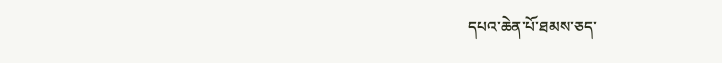དཔའ་ཆེན་པོ་ཐམས་ཅད་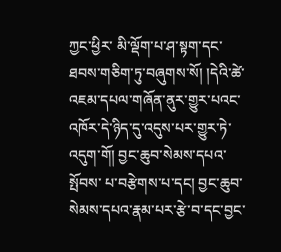ཀྱང་ཕྱིར་ མི་ལྡོག་པ་ཤ་སྟག་དང་ཐབས་གཅིག་ཏུ་བཞུགས་སོ། །དེའི་ཚེ་འཇམ་དཔལ་གཞོན་ནུར་གྱུར་པའང་འཁོར་དེ་ཉིད་དུ་འདུས་པར་གྱུར་ཏེ་འདུག་གོ། བྱང་ཆུབ་སེམས་དཔའ་སྤོབས་ པ་བརྩེགས་པ་དང། བྱང་ཆུབ་སེམས་དཔའ་རྣམ་པར་རྩེ་བ་དང་བྱང་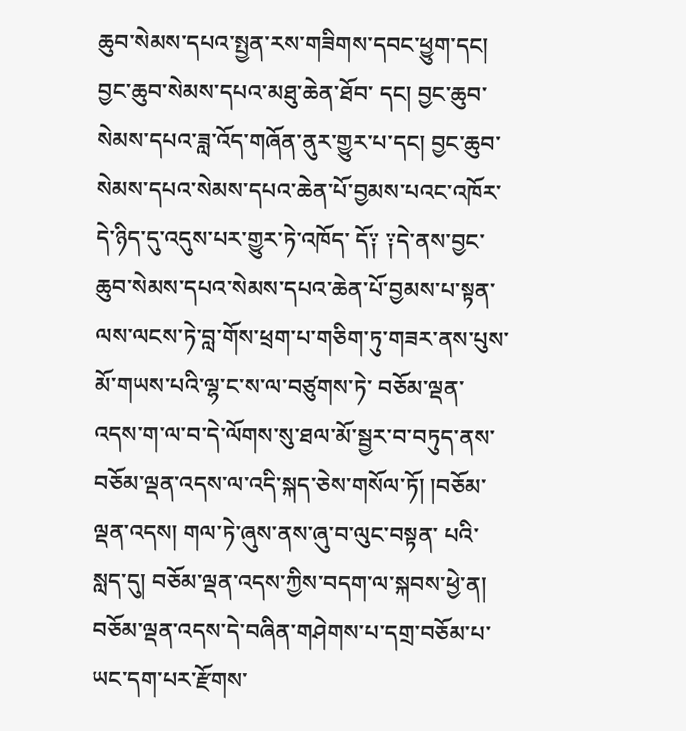ཆུབ་སེམས་དཔའ་སྤྱན་རས་གཟིགས་དབང་ཕྱུག་དང། བྱང་ཆུབ་སེམས་དཔའ་མཐུ་ཆེན་ཐོབ་ དང། བྱང་ཆུབ་སེམས་དཔའ་ཟླ་འོད་གཞོན་ནུར་གྱུར་པ་དང། བྱང་ཆུབ་སེམས་དཔའ་སེམས་དཔའ་ཆེན་པོ་བྱམས་པའང་འཁོར་དེ་ཉིད་དུ་འདུས་པར་གྱུར་ཏེ་འཁོད་ དོ༑ ༑དེ་ནས་བྱང་ཆུབ་སེམས་དཔའ་སེམས་དཔའ་ཆེན་པོ་བྱམས་པ་སྟན་ལས་ལངས་ཏེ་བླ་གོས་ཕྲག་པ་གཅིག་ཏུ་གཟར་ནས་པུས་མོ་གཡས་པའི་ལྷ་ང་ས་ལ་བཙུགས་ཏེ་ བཅོམ་ལྡན་འདས་ག་ལ་བ་དེ་ལོགས་སུ་ཐལ་མོ་སྦྱར་བ་བཏུད་ནས་བཅོམ་ལྡན་འདས་ལ་འདི་སྐད་ཅེས་གསོལ་ཏོ། །བཅོམ་ལྡན་འདས། གལ་ཏེ་ཞུས་ནས་ཞུ་བ་ལུང་བསྟན་ པའི་སླད་དུ། བཅོམ་ལྡན་འདས་ཀྱིས་བདག་ལ་སྐབས་ཕྱེ་ན། བཅོམ་ལྡན་འདས་དེ་བཞིན་གཤེགས་པ་དགྲ་བཅོམ་པ་ཡང་དག་པར་རྫོགས་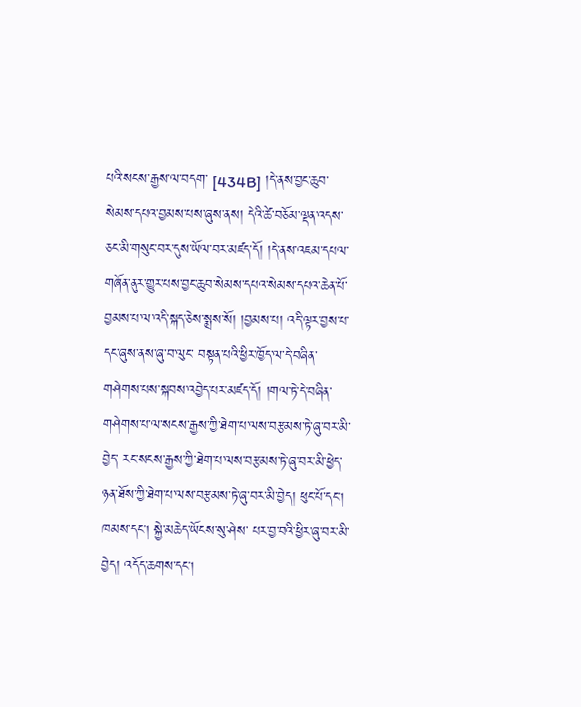པའི་སངས་རྒྱས་ལ་བདག་ [434B] །དེ་ནས་བྱང་ཆུབ་སེམས་དཔའ་བྱམས་པས་ཞུས་ནས། དེའི་ཚེ་བཅོམ་ལྡན་འདས་ཅང་མི་གསུང་བར་དུས་ཡོལ་བར་མཛད་དོ། །དེ་ནས་འཇམ་དཔལ་ གཞོན་ནུར་གྱུར་པས་བྱང་ཆུབ་སེམས་དཔའ་སེམས་དཔའ་ཆེན་པོ་བྱམས་པ་ལ་འདི་སྐད་ཅེས་སྨྲས་སོ། །བྱམས་པ། འདི་ལྟར་བྱས་པ་དང་ཞུས་ནས་ཞུ་བ་ལུང་ བསྟན་པའི་ཕྱིར་ཁྱོད་ལ་དེ་བཞིན་གཤེགས་པས་སྐབས་འབྱེད་པར་མཛད་དོ། །གལ་ཏེ་དེ་བཞིན་གཤེགས་པ་ལ་སངས་རྒྱས་ཀྱི་ཐེག་པ་ལས་བརྩམས་ཏེ་ཞུ་བར་མི་བྱེད་ རང་སངས་རྒྱས་ཀྱི་ཐེག་པ་ལས་བརྩམས་ཏེ་ཞུ་བར་མི་ཕྱེད་ཉན་ཐོས་ཀྱི་ཐེག་པ་ལས་བརྩམས་ཏེ་ཞུ་བར་མི་བྱེད། ཕུང་པོ་དང། ཁམས་དང། སྐྱེ་མཆེད་ཡོངས་སུ་ཤེས་ པར་བྱ་བའི་ཕྱིར་ཞུ་བར་མི་བྱེད། འདོད་ཆགས་དང།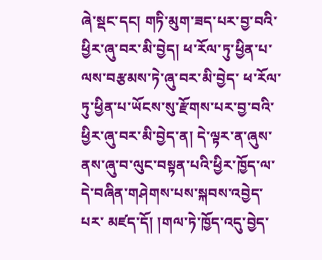ཞེ་སྡང་དང། གཏི་མུག་ཟད་པར་བྱ་བའི་ཕྱིར་ཞུ་བར་མི་བྱེད། ཕ་རོལ་ཏུ་ཕྱིན་པ་ལས་བརྩམས་ཏེ་ཞུ་བར་མི་བྱེད་ ཕ་རོལ་ཏུ་ཕྱིན་པ་ཡོངས་སུ་རྫོགས་པར་བྱ་བའི་ཕྱིར་ཞུ་བར་མི་བྱེད་ན། དེ་ལྟར་ན་ཞུས་ནས་ཞུ་བ་ལུང་བསྟན་པའི་ཕྱིར་ཁྱོད་ལ་དེ་བཞིན་གཤེགས་པས་སྐབས་འབྱེད་པར་ མཛད་དོ། །གལ་ཏེ་ཁྱོད་འདུ་བྱེད་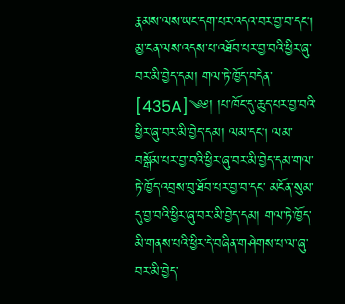རྣམས་ལས་ཡང་དག་པར་འདའ་བར་བྱ་བ་དང། མྱ་ངན་ལས་འདས་པ་འཐོབ་པར་བྱ་བའི་ཕྱིར་ཞུ་བར་མི་བྱེད་དམ། གལ་ཏེ་ཁྱོད་བདེན་ [435A]༄༅། །པ་ཁོང་དུ་ཆུད་པར་བྱ་བའི་ཕྱིར་ཞུ་བར་མི་བྱེད་དམ། ལམ་དང། ལམ་བསྒོམ་པར་བྱ་བའི་ཕྱིར་ཞུ་བར་མི་བྱེད་དམ་གལ་ཏེ་ཁྱོད་འབྲས་བུ་ཐོབ་པར་བྱ་བ་དང་ མངོན་སུམ་དུ་བྱ་བའི་ཕྱིར་ཞུ་བར་མི་བྱེད་དམ། གལ་ཏེ་ཁྱོད་མི་གནས་པའི་ཕྱིར་དེ་བཞིན་གཤེགས་པ་ལ་ཞུ་བར་མི་བྱེད་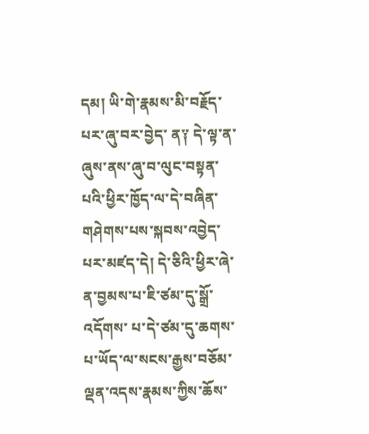དམ། ཡི་གེ་རྣམས་མི་བརྗོད་པར་ཞུ་བར་བྱེད་ ན༑ དེ་ལྟ་ན་ཞུས་ནས་ཞུ་བ་ལུང་བསྟན་པའི་ཕྱིར་ཁྱོད་ལ་དེ་བཞིན་གཤེགས་པས་སྐབས་འབྱེད་པར་མཛད་དེ། དེ་ཅིའི་ཕྱིར་ཞེ་ན་བྱམས་པ་ཇི་ཙམ་དུ་སྒྲོ་འདོགས་ པ་དེ་ཙམ་དུ་ཆགས་པ་ཡོད་ལ་སངས་རྒྱས་བཅོམ་ལྡན་འདས་རྣམས་ཀྱིས་ཆོས་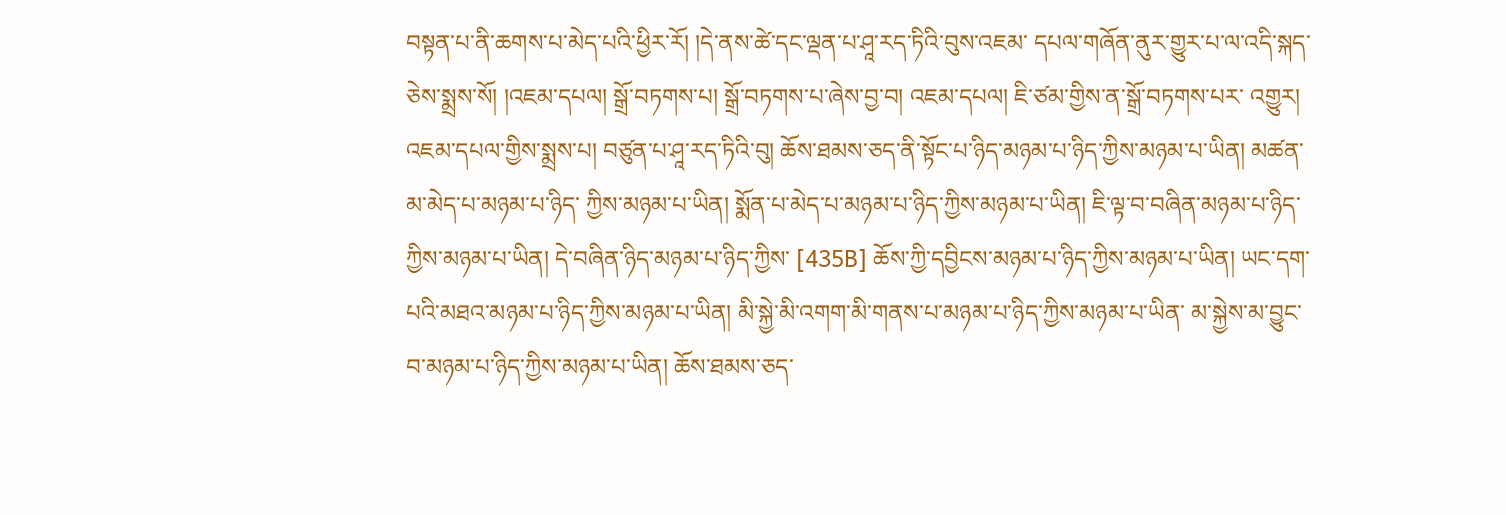བསྟན་པ་ནི་ཆགས་པ་མེད་པའི་ཕྱིར་རོ། །དེ་ནས་ཚེ་དང་ལྡན་པ་ཤཱ་རད་ཏིའི་བུས་འཇམ་ དཔལ་གཞོན་ནུར་གྱུར་པ་ལ་འདི་སྐད་ཅེས་སྨྲས་སོ། །འཇམ་དཔལ། སྒྲོ་བཏགས་པ། སྒྲོ་བཏགས་པ་ཞེས་བྱ་བ། འཇམ་དཔལ། ཇི་ཙམ་གྱིས་ན་སྒྲོ་བཏགས་པར་ འགྱུར། འཇམ་དཔལ་གྱིས་སྨྲས་པ། བཙུན་པ་ཤཱ་རད་ཏིའི་བུ། ཆོས་ཐམས་ཅད་ནི་སྟོང་པ་ཉིད་མཉམ་པ་ཉིད་ཀྱིས་མཉམ་པ་ཡིན། མཚན་མ་མེད་པ་མཉམ་པ་ཉིད་ ཀྱིས་མཉམ་པ་ཡིན། སྨོན་པ་མེད་པ་མཉམ་པ་ཉིད་ཀྱིས་མཉམ་པ་ཡིན། ཇི་ལྟ་བ་བཞིན་མཉམ་པ་ཉིད་ཀྱིས་མཉམ་པ་ཡིན། དེ་བཞིན་ཉིད་མཉམ་པ་ཉིད་ཀྱིས་ [435B] ཆོས་ཀྱི་དབྱིངས་མཉམ་པ་ཉིད་ཀྱིས་མཉམ་པ་ཡིན། ཡང་དག་པའི་མཐའ་མཉམ་པ་ཉིད་ཀྱིས་མཉམ་པ་ཡིན། མི་སྐྱེ་མི་འགག་མི་གནས་པ་མཉམ་པ་ཉིད་ཀྱིས་མཉམ་པ་ཡིན་ མ་སྐྱེས་མ་བྱུང་བ་མཉམ་པ་ཉིད་ཀྱིས་མཉམ་པ་ཡིན། ཆོས་ཐམས་ཅད་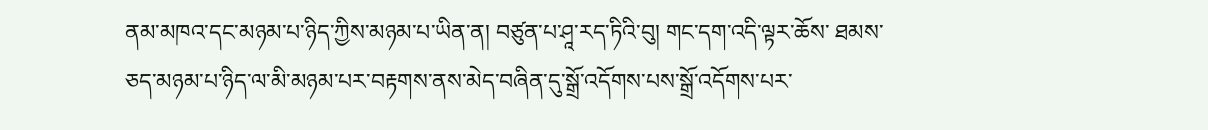ནམ་མཁའ་དང་མཉམ་པ་ཉིད་ཀྱིས་མཉམ་པ་ཡིན་ན། བཙུན་པ་ཤཱ་རད་ཏིའི་བུ། གང་དག་འདི་ལྟར་ཆོས་ ཐམས་ཅད་མཉམ་པ་ཉིད་ལ་མི་མཉམ་པར་བརྟགས་ནས་མེད་བཞིན་དུ་སྒྲོ་འདོགས་པས་སྒྲོ་འདོགས་པར་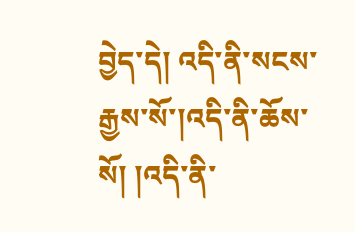བྱེད་དེ། འདི་ནི་སངས་རྒྱས་སོ་།འདི་ནི་ཆོས་སོ། །འདི་ནི་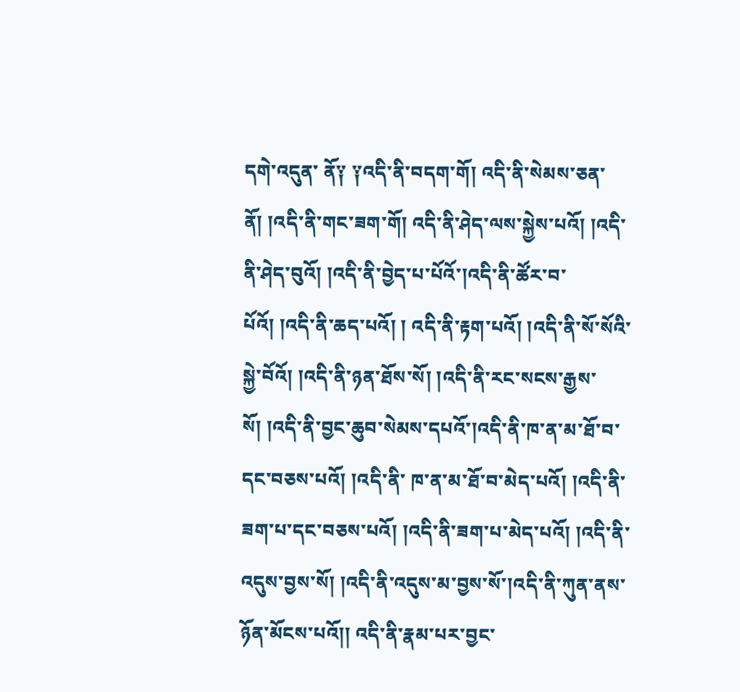དགེ་འདུན་ ནོ༑ ༑འདི་ནི་བདག་གོ། འདི་ནི་སེམས་ཅན་ནོ། །འདི་ནི་གང་ཟག་གོ། འདི་ནི་ཤེད་ལས་སྐྱེས་པའོ། །འདི་ནི་ཤེད་བུའོ། །འདི་ནི་བྱེད་པ་པོའོ་།འདི་ནི་ཚོར་བ་པོའོ། །འདི་ནི་ཆད་པའོ། ། འདི་ནི་རྟག་པའོ། །འདི་ནི་སོ་སོའི་སྐྱེ་བོའོ། །འདི་ནི་ཉན་ཐོས་སོ། །འདི་ནི་རང་སངས་རྒྱས་སོ། །འདི་ནི་བྱང་ཆུབ་སེམས་དཔའོ་།འདི་ནི་ཁ་ན་མ་ཐོ་བ་དང་བཅས་པའོ། །འདི་ནི་ ཁ་ན་མ་ཐོ་བ་མེད་པའོ། །འདི་ནི་ཟག་པ་དང་བཅས་པའོ། །འདི་ནི་ཟག་པ་མེད་པའོ། །འདི་ནི་འདུས་བྱས་སོ། །འདི་ནི་འདུས་མ་བྱས་སོ་།འདི་ནི་ཀུན་ནས་ཉོན་མོངས་པའོ།། འདི་ནི་རྣམ་པར་བྱང་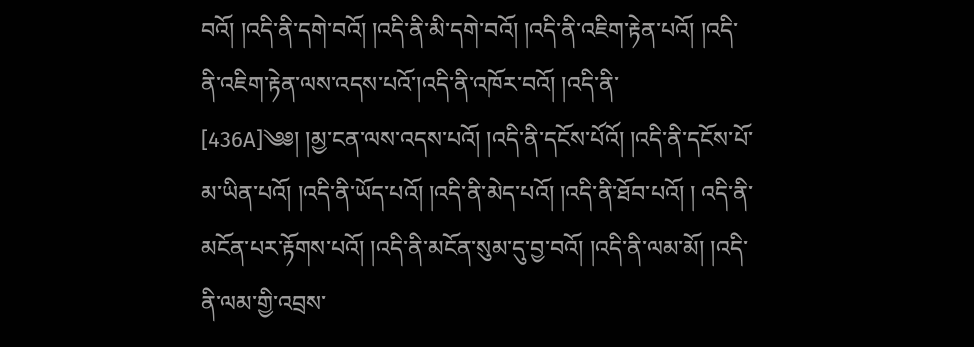བའོ། །འདི་ནི་དགེ་བའོ། །འདི་ནི་མི་དགེ་བའོ། །འདི་ནི་འཇིག་རྟེན་པའོ། །འདི་ནི་འཇིག་རྟེན་ལས་འདས་པའོ་།འདི་ནི་འཁོར་བའོ། །འདི་ནི་ [436A]༄༅། །མྱ་ངན་ལས་འདས་པའོ། །འདི་ནི་དངོས་པོའོ། །འདི་ནི་དངོས་པོ་མ་ཡིན་པའོ། །འདི་ནི་ཡོད་པའོ། །འདི་ནི་མེད་པའོ། །འདི་ནི་ཐོབ་པའོ། ། འདི་ནི་མངོན་པར་རྟོགས་པའོ། །འདི་ནི་མངོན་སུམ་དུ་བྱ་བའོ། །འདི་ནི་ལམ་མོ། །འདི་ནི་ལམ་གྱི་འབྲས་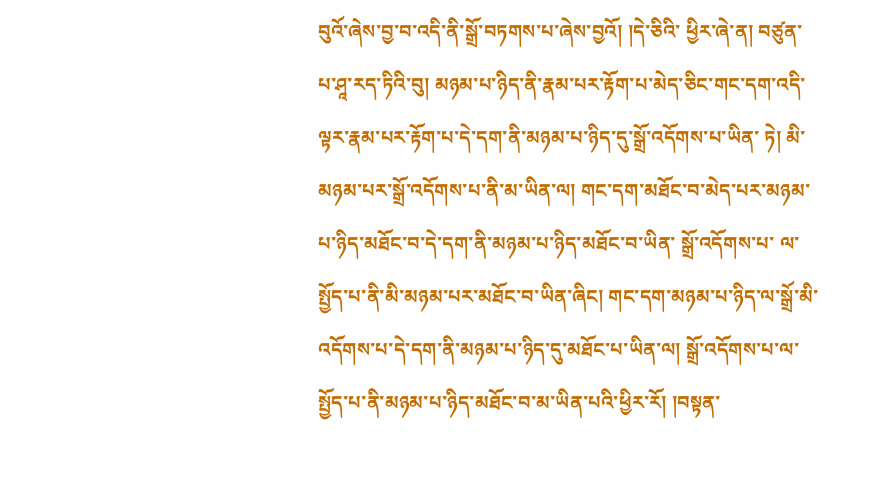བུའོ་ཞེས་བྱ་བ་འདི་ནི་སྒྲོ་བཏགས་པ་ཞེས་བྱའོ། །དེ་ཅིའི་ ཕྱིར་ཞེ་ན། བཙུན་པ་ཤཱ་རད་ཏིའི་བུ། མཉམ་པ་ཉིད་ནི་རྣམ་པར་རྟོག་པ་མེད་ཅིང་གང་དག་འདི་ལྟར་རྣམ་པར་རྟོག་པ་དེ་དག་ནི་མཉམ་པ་ཉིད་དུ་སྒྲོ་འདོགས་པ་ཡིན་ ཏེ། མི་མཉམ་པར་སྒྲོ་འདོགས་པ་ནི་མ་ཡིན་ལ། གང་དག་མཐོང་བ་མེད་པར་མཉམ་པ་ཉིད་མཐོང་བ་དེ་དག་ནི་མཉམ་པ་ཉིད་མཐོང་བ་ཡིན་ སྒྲོ་འདོགས་པ་ ལ་སྤྱོད་པ་ནི་མི་མཉམ་པར་མཐོང་བ་ཡིན་ཞིང། གང་དག་མཉམ་པ་ཉིད་ལ་སྒྲོ་མི་འདོགས་པ་དེ་དག་ནི་མཉམ་པ་ཉིད་དུ་མཐོང་པ་ཡིན་ལ། སྒྲོ་འདོགས་པ་ལ་ སྤྱོད་པ་ནི་མཉམ་པ་ཉིད་མཐོང་བ་མ་ཡིན་པའི་ཕྱིར་རོ། །བསྟན་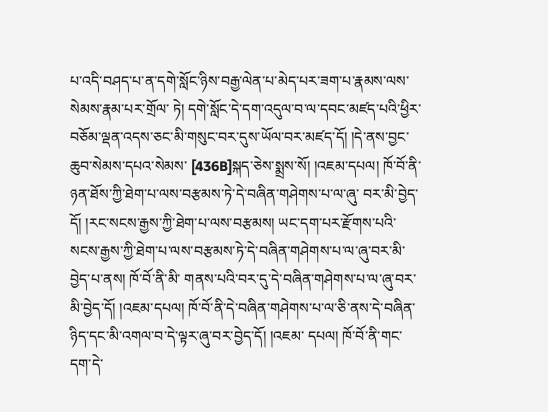པ་འདི་བཤད་པ་ན་དགེ་སློང་ཉིས་བརྒྱ་ལེན་པ་མེད་པར་ཟག་པ་རྣམས་ལས་སེམས་རྣམ་པར་གྲོལ་ ཏེ། དགེ་སློང་དེ་དག་འདུལ་བ་ལ་དབང་མཛད་པའི་ཕྱིར་བཅོམ་ལྡན་འདས་ཅང་མི་གསུང་བར་དུས་ཡོལ་བར་མཛད་དོ། །དེ་ནས་བྱང་ཆུབ་སེམས་དཔའ་སེམས་ [436B]སྐད་ཅེས་སྨྲས་སོ། །འཇམ་དཔལ། ཁོ་བོ་ནི་ཉན་ཐོས་ཀྱི་ཐེག་པ་ལས་བརྩམས་ཏེ་དེ་བཞིན་གཤེགས་པ་ལ་ཞུ་ བར་མི་བྱེད་དོ། །རང་སངས་རྒྱས་ཀྱི་ཐེག་པ་ལས་བརྩམས། ཡང་དག་པར་རྫོགས་པའི་སངས་རྒྱས་ཀྱི་ཐེག་པ་ལས་བརྩམས་ཏེ་དེ་བཞིན་གཤེགས་པ་ལ་ཞུ་བར་མི་བྱེད་པ་ནས། ཁོ་བོ་ནི་མི་ གནས་པའི་བར་དུ་དེ་བཞིན་གཤེགས་པ་ལ་ཞུ་བར་མི་བྱེད་དོ། །འཇམ་དཔལ། ཁོ་བོ་ནི་དེ་བཞིན་གཤེགས་པ་ལ་ཅི་ནས་དེ་བཞིན་ཉིད་དང་མི་འགལ་བ་དེ་ལྟར་ཞུ་བར་བྱེད་དོ། །འཇམ་ དཔལ། ཁོ་བོ་ནི་གང་དག་དེ་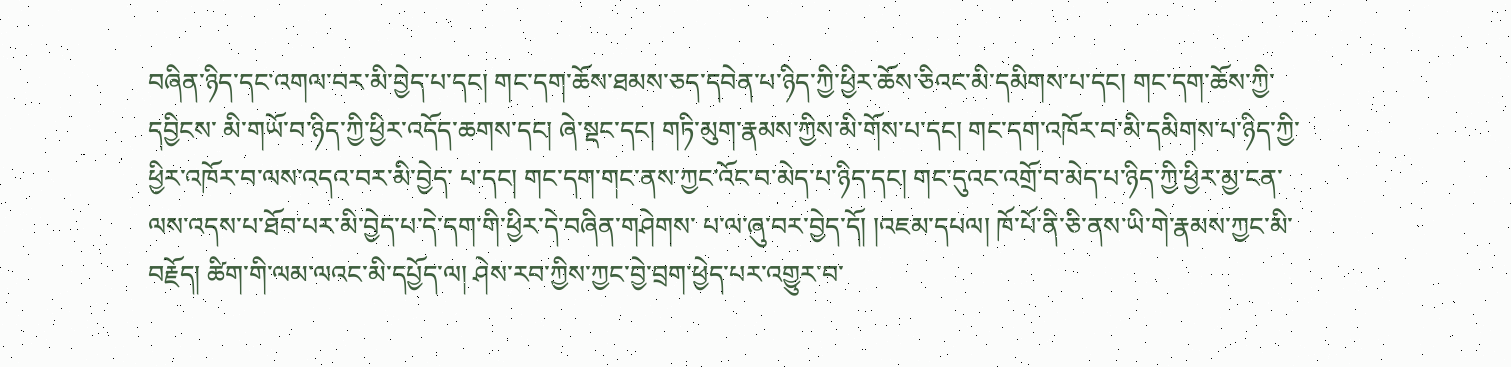བཞིན་ཉིད་དང་འགལ་བར་མི་བྱེད་པ་དང། གང་དག་ཆོས་ཐམས་ཅད་དབེན་པ་ཉིད་ཀྱི་ཕྱིར་ཆོས་ཅིའང་མི་དམིགས་པ་དང། གང་དག་ཆོས་ཀྱི་དབྱིངས་ མི་གཡོ་བ་ཉིད་ཀྱི་ཕྱིར་འདོད་ཆགས་དང། ཞེ་སྡང་དང། གཏི་མུག་རྣམས་ཀྱིས་མི་གོས་པ་དང། གང་དག་འཁོར་བ་མི་དམིགས་པ་ཉིད་ཀྱི་ཕྱིར་འཁོར་བ་ལས་འདའ་བར་མི་བྱེད་ པ་དང། གང་དག་གང་ནས་ཀྱང་འོང་བ་མེད་པ་ཉིད་དང། གང་དུའང་འགྲོ་བ་མེད་པ་ཉིད་ཀྱི་ཕྱིར་མྱ་ངན་ལས་འདས་པ་ཐོབ་པར་མི་བྱེད་པ་དེ་དག་གི་ཕྱིར་དེ་བཞིན་གཤེགས་ པ་ལ་ཞུ་བར་བྱེད་དོ། །འཇམ་དཔལ། ཁོ་པོ་ནི་ཅི་ནས་ཡི་གེ་རྣམས་ཀྱང་མི་བརྗོད། ཚིག་གི་ལམ་ལའང་མི་དཔྱོད་ལ། ཤེས་རབ་ཀྱིས་ཀྱང་བྱེ་བྲག་ཕྱེད་པར་འགྱུར་བ་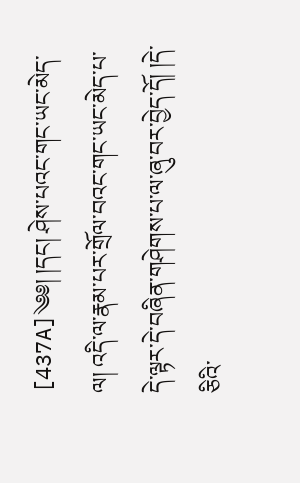[437A]༄༅། །དང། ཤེས་པའང་གང་ཡང་མེད་ལ། འདི་ལ་རྣམ་པར་གྲོལ་བའང་གང་ཡང་མེད་པ་དེ་ལྟར་དེ་བཞིན་གཤེགས་པ་ལ་ཞུ་བར་བྱེད་དོ། །དེ་ ཅིའི་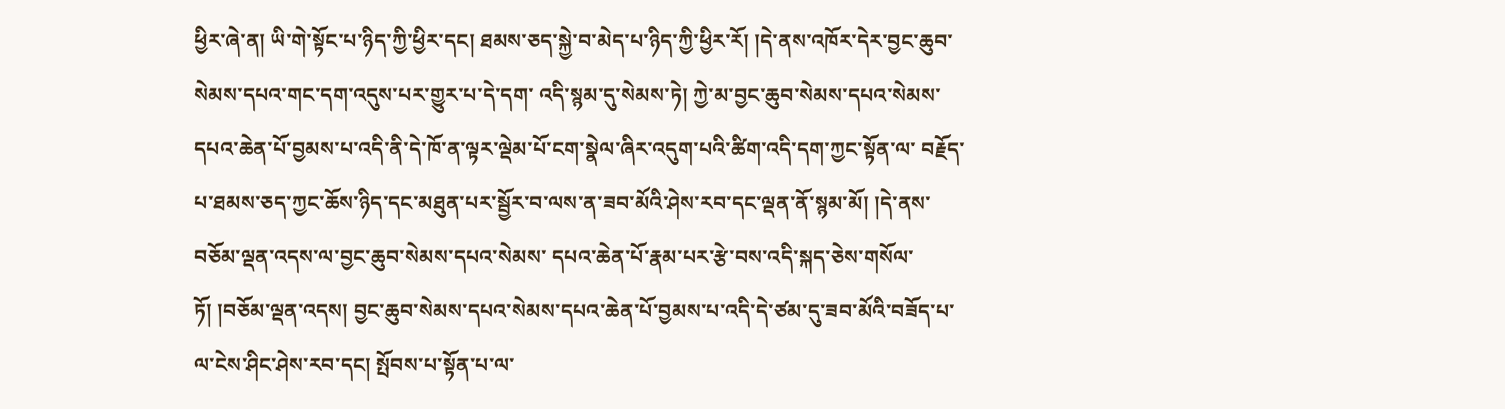ཕྱིར་ཞེ་ན། ཡི་གེ་སྟོང་པ་ཉིད་ཀྱི་ཕྱིར་དང། ཐམས་ཅད་སྐྱེ་བ་མེད་པ་ཉིད་ཀྱི་ཕྱིར་རོ། །དེ་ནས་འཁོར་དེར་བྱང་ཆུབ་སེམས་དཔའ་གང་དག་འདུས་པར་གྱུར་པ་དེ་དག་ འདི་སྙམ་དུ་སེམས་ཏེ། ཀྱེ་མ་བྱང་ཆུབ་སེམས་དཔའ་སེམས་དཔའ་ཆེན་པོ་བྱམས་པ་འདི་ནི་དེ་ཁོ་ན་ལྟར་ལྡེམ་པོ་ངག་སྣེལ་ཞིར་འདུག་པའི་ཚིག་འདི་དག་ཀྱང་སྟོན་ལ་ བརྗོད་པ་ཐམས་ཅད་ཀྱང་ཆོས་ཉིད་དང་མཐུན་པར་སྦྱོར་བ་ལས་ན་ཟབ་མོའི་ཤེས་རབ་དང་ལྡན་ནོ་སྙམ་མོ། །དེ་ནས་བཅོམ་ལྡན་འདས་ལ་བྱང་ཆུབ་སེམས་དཔའ་སེམས་ དཔའ་ཆེན་པོ་རྣམ་པར་རྩེ་བས་འདི་སྐད་ཅེས་གསོལ་ཏོ། །བཅོམ་ལྡན་འདས། བྱང་ཆུབ་སེམས་དཔའ་སེམས་དཔའ་ཆེན་པོ་བྱམས་པ་འདི་དེ་ཙམ་དུ་ཟབ་མོའི་བཟོད་པ་ ལ་ངེས་ཤིང་ཤེས་རབ་དང། སྤོབས་པ་སྟོན་པ་ལ་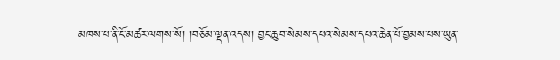མཁས་པ་ནི་ངོ་མཚར་ལགས་སོ། །བཅོམ་ལྡན་འདས། བྱང་ཆུབ་སེམས་དཔའ་སེམས་དཔའ་ཆེན་པོ་བྱམས་པས་ཡུན་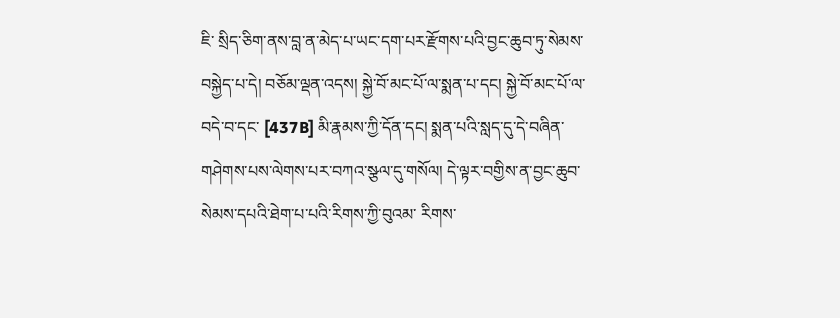ཇི་ སྲིད་ཅིག་ནས་བླ་ན་མེད་པ་ཡང་དག་པར་རྫོགས་པའི་བྱང་ཆུབ་ཏུ་སེམས་བསྐྱེད་པ་དེ། བཅོམ་ལྡན་འདས། སྐྱེ་བོ་མང་པོ་ལ་སྨན་པ་དང། སྐྱེ་བོ་མང་པོ་ལ་བདེ་བ་དང་ [437B] མི་རྣམས་ཀྱི་དོན་དང། སྨན་པའི་སླད་དུ་དེ་བཞིན་གཤེགས་པས་ལེགས་པར་བཀའ་སྩལ་དུ་གསོལ། དེ་ལྟར་བགྱིས་ན་བྱང་ཆུབ་སེམས་དཔའི་ཐེག་པ་པའི་རིགས་ཀྱི་བུའམ་ རིགས་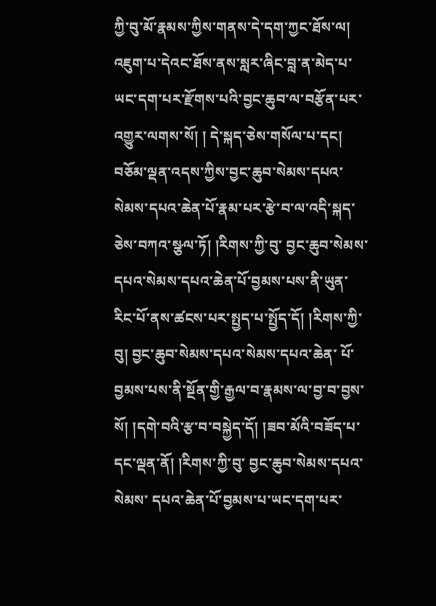ཀྱི་བུ་མོ་རྣམས་ཀྱིས་གནས་དེ་དག་ཀྱང་ཐོས་ལ། འཇུག་པ་དེའང་ཐོས་ནས་སླར་ཞིང་བླ་ན་མེད་པ་ཡང་དག་པར་རྫོགས་པའི་བྱང་ཆུབ་ལ་བརྩོན་པར་འགྱུར་ལགས་སོ། ། དེ་སྐད་ཅེས་གསོལ་པ་དང། བཅོམ་ལྡན་འདས་ཀྱིས་བྱང་ཆུབ་སེམས་དཔའ་སེམས་དཔའ་ཆེན་པོ་རྣམ་པར་རྩེ་བ་ལ་འདི་སྐད་ཅེས་བཀའ་སྩལ་ཏོ། །རིགས་ཀྱི་བུ་ བྱང་ཆུབ་སེམས་དཔའ་སེམས་དཔའ་ཆེན་པོ་བྱམས་པས་ནི་ཡུན་རིང་པོ་ནས་ཚངས་པར་སྤྱད་པ་སྤྱོད་དོ། །རིགས་ཀྱི་བུ། བྱང་ཆུབ་སེམས་དཔའ་སེམས་དཔའ་ཆེན་ པོ་བྱམས་པས་ནི་སྔོན་གྱི་རྒྱལ་བ་རྣམས་ལ་བྱ་བ་བྱས་སོ། །དགེ་བའི་རྩ་བ་བསྐྱེད་དོ། །ཟབ་མོའི་བཟོད་པ་དང་ལྡན་ནོ། །རིགས་ཀྱི་བུ་ བྱང་ཆུབ་སེམས་དཔའ་སེམས་ དཔའ་ཆེན་པོ་བྱམས་པ་ཡང་དག་པར་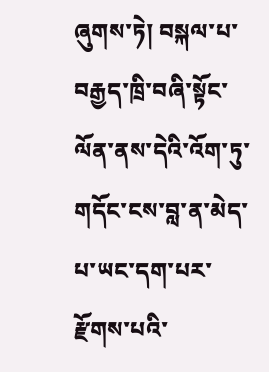ཞུགས་ཏེ། བསྐལ་པ་བརྒྱད་ཁྲི་བཞི་སྟོང་ལོན་ནས་དེའི་འོག་ཏུ་གདོང་ངས་བླ་ན་མེད་པ་ཡང་དག་པར་རྫོགས་པའི་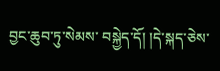བྱང་ཆུབ་ཏུ་སེམས་ བསྐྱེད་དོ། །དེ་སྐད་ཅེས་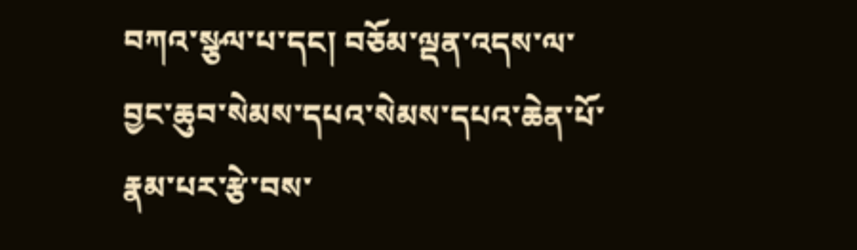བཀའ་སྩལ་པ་དང། བཅོམ་ལྡན་འདས་ལ་བྱང་ཆུབ་སེམས་དཔའ་སེམས་དཔའ་ཆེན་པོ་རྣམ་པར་རྩེ་བས་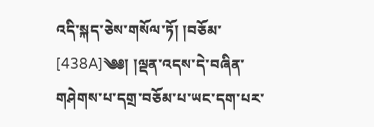འདི་སྐད་ཅེས་གསོལ་ཏོ། །བཅོམ་ [438A]༄༅། །ལྡན་འདས་དེ་བཞིན་གཤེགས་པ་དགྲ་བཅོམ་པ་ཡང་དག་པར་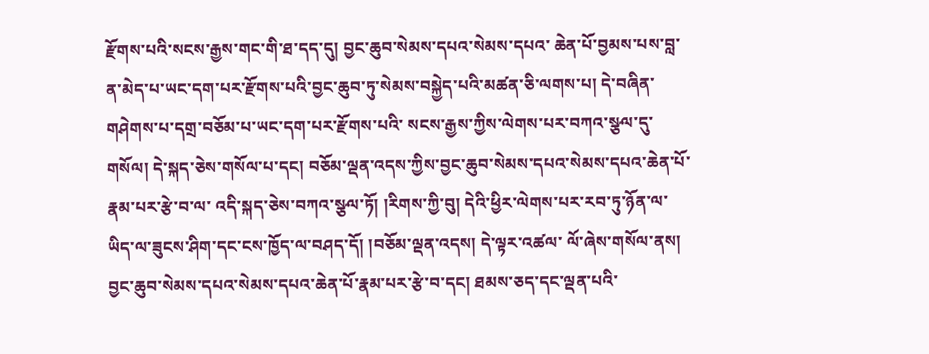རྫོགས་པའི་སངས་རྒྱས་གང་གི་ཐ་དད་དུ། བྱང་ཆུབ་སེམས་དཔའ་སེམས་དཔའ་ ཆེན་པོ་བྱམས་པས་བླ་ན་མེད་པ་ཡང་དག་པར་རྫོགས་པའི་བྱང་ཆུབ་ཏུ་སེམས་བསྐྱེད་པའི་མཚན་ཅི་ལགས་པ། དེ་བཞིན་གཤེགས་པ་དགྲ་བཅོམ་པ་ཡང་དག་པར་རྫོགས་པའི་ སངས་རྒྱས་ཀྱིས་ལེགས་པར་བཀའ་སྩལ་དུ་གསོལ། དེ་སྐད་ཅེས་གསོལ་པ་དང། བཅོམ་ལྡན་འདས་ཀྱིས་བྱང་ཆུབ་སེམས་དཔའ་སེམས་དཔའ་ཆེན་པོ་རྣམ་པར་རྩེ་བ་ལ་ འདི་སྐད་ཅེས་བཀའ་སྩལ་ཏོ། །རིགས་ཀྱི་བུ། དེའི་ཕྱིར་ལེགས་པར་རབ་ཏུ་ཉོན་ལ་ཡིད་ལ་ཟུངས་ཤིག་དང་ངས་ཁྱོད་ལ་བཤད་དོ། །བཅོམ་ལྡན་འདས། དེ་ལྟར་འཚལ་ ལོ་ཞེས་གསོལ་ནས། བྱང་ཆུབ་སེམས་དཔའ་སེམས་དཔའ་ཆེན་པོ་རྣམ་པར་རྩེ་བ་དང། ཐམས་ཅད་དང་ལྡན་པའི་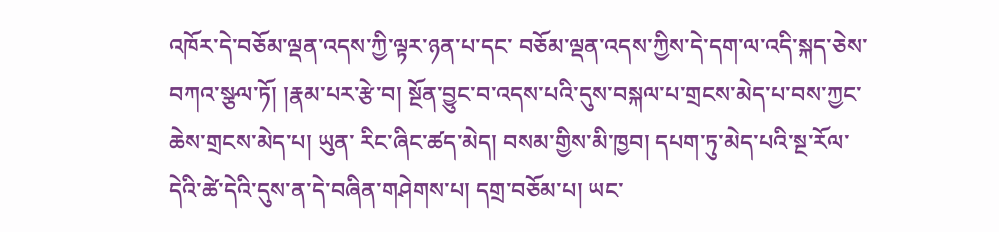འཁོར་དེ་བཅོམ་ལྡན་འདས་ཀྱི་ལྟར་ཉན་པ་དང་ བཅོམ་ལྡན་འདས་ཀྱིས་དེ་དག་ལ་འདི་སྐད་ཅེས་བཀའ་སྩལ་ཏོ། །རྣམ་པར་རྩེ་བ། སྔོན་བྱུང་བ་འདས་པའི་དུས་བསྐལ་པ་གྲངས་མེད་པ་བས་ཀྱང་ཆེས་གྲངས་མེད་པ། ཡུན་ རིང་ཞིང་ཚད་མེད། བསམ་གྱིས་མི་ཁྱབ། དཔག་ཏུ་མེད་པའི་སྔ་རོལ་དེའི་ཚེ་དེའི་དུས་ན་དེ་བཞིན་གཤེགས་པ། དགྲ་བཅོམ་པ། ཡང་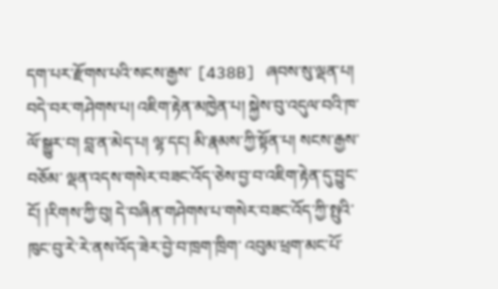དག་པར་རྫོགས་པའི་སངས་རྒྱས་ [438B] ཞབས་སུ་ལྡན་པ། བདེ་བར་གཤེགས་པ། འཇིག་རྟེན་མཁྱེན་པ། སྐྱེས་བུ་འདུལ་བའི་ཁ་ལོ་སྒྱུར་བ། བླ་ན་མེད་པ། ལྷ་དང། མི་རྣམས་ཀྱི་སྟོན་པ། སངས་རྒྱས་བཅོམ་ ལྡན་འདས་གསེར་བཟང་འོད་ཅེས་བྱ་བ་འཇིག་རྟེན་དུ་བྱུང་ངོ། །རིགས་ཀྱི་བུ། དེ་བཞིན་གཤེགས་པ་གསེར་བཟང་འོད་ཀྱི་སྤུའི་ཁུང་བུ་རེ་རེ་ནས་འོད་ཟེར་བྱེ་བ་ཁྲག་ཁྲིག་ འབུམ་ཕྲག་མང་པོ་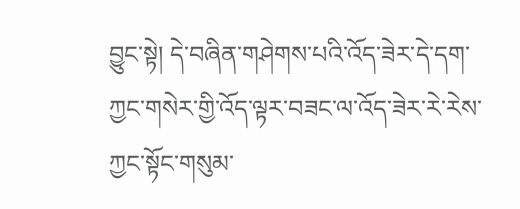བྱུང་སྟེ། དེ་བཞིན་གཤེགས་པའི་འོད་ཟེར་དེ་དག་ཀྱང་གསེར་གྱི་འོད་ལྟར་བཟང་ལ་འོད་ཟེར་རེ་རེས་ཀྱང་སྟོང་གསུམ་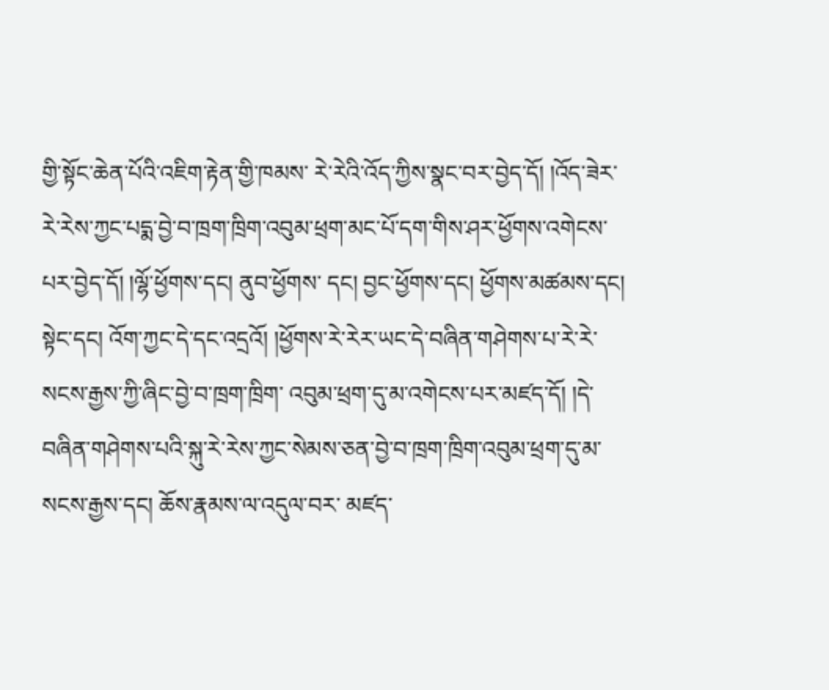གྱི་སྟོང་ཆེན་པོའི་འཇིག་རྟེན་གྱི་ཁམས་ རེ་རེའི་འོད་ཀྱིས་སྣང་བར་བྱེད་དོ། །འོད་ཟེར་རེ་རེས་ཀྱང་པདྨ་བྱེ་བ་ཁྲག་ཁྲིག་འབུམ་ཕྲག་མང་པོ་དག་གིས་ཤར་ཕྱོགས་འགེངས་པར་བྱེད་དོ། །ལྷོ་ཕྱོགས་དང། ནུབ་ཕྱོགས་ དང། བྱང་ཕྱོགས་དང། ཕྱོགས་མཚམས་དང། སྟེང་དང། འོག་ཀྱང་དེ་དང་འདྲའོ། །ཕྱོགས་རེ་རེར་ཡང་དེ་བཞིན་གཤེགས་པ་རེ་རེ་སངས་རྒྱས་ཀྱི་ཞིང་བྱེ་བ་ཁྲག་ཁྲིག་ འབུམ་ཕྲག་དུ་མ་འགེངས་པར་མཛད་དོ། །དེ་བཞིན་གཤེགས་པའི་སྐུ་རེ་རེས་ཀྱང་སེམས་ཅན་བྱེ་བ་ཁྲག་ཁྲིག་འབུམ་ཕྲག་དུ་མ་སངས་རྒྱས་དང། ཆོས་རྣམས་ལ་འདུལ་བར་ མཛད་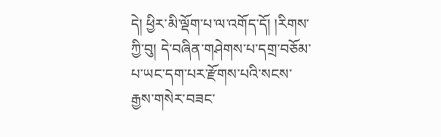དེ། ཕྱིར་མི་ལྡོག་པ་ལ་འགོད་དོ། །རིགས་ཀྱི་བུ། དེ་བཞིན་གཤེགས་པ་དགྲ་བཅོམ་པ་ཡང་དག་པར་རྫོགས་པའི་སངས་རྒྱས་གསེར་བཟང་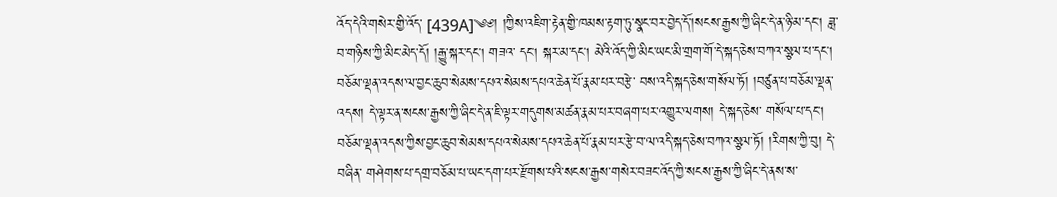འོད་དེའི་གསེར་གྱི་འོད་ [439A]༄༅། །ཀྱིས་འཇིག་རྟེན་གྱི་ཁམས་རྟག་ཏུ་སྣང་བར་བྱེད་དོ་།སངས་རྒྱས་ཀྱི་ཞིང་དེ་ན་ཉི་མ་དང། ཟླ་བ་གཉིས་ཀྱི་མིང་མེད་དོ། །རྒྱུ་སྐར་དང། གཟའ་ དང། སྐར་མ་དང། མེའི་འོད་ཀྱི་མིང་ཡང་མི་གྲག་གོ་དེ་སྐད་ཅེས་བཀའ་སྩལ་པ་དང། བཅོམ་ལྡན་འདས་ལ་བྱང་ཆུབ་སེམས་དཔའ་སེམས་དཔའ་ཆེན་པོ་རྣམ་པར་བརྩེ་ བས་འདི་སྐད་ཅེས་གསོལ་ཏོ། །བཙུན་པ་བཅོམ་ལྡན་འདས། དེ་ལྟར་ན་སངས་རྒྱས་ཀྱི་ཞིང་དེ་ན་ཇི་ལྟར་གདུགས་མཚན་རྣམ་པར་བཞག་པར་འགྱུར་ལགས། དེ་སྐད་ཅེས་ གསོལ་པ་དང། བཅོམ་ལྡན་འདས་ཀྱིས་བྱང་ཆུབ་སེམས་དཔའ་སེམས་དཔའ་ཆེན་པོ་རྣམ་པར་རྩེ་བ་ལ་འདི་སྐད་ཅེས་བཀའ་སྩལ་ཏོ། །རིགས་ཀྱི་བུ། དེ་བཞིན་ གཤེགས་པ་དགྲ་བཅོམ་པ་ཡང་དག་པར་རྫོགས་པའི་སངས་རྒྱས་གསེར་བཟང་འོད་ཀྱི་སངས་རྒྱས་ཀྱི་ཞིང་དེ་ནས་ས་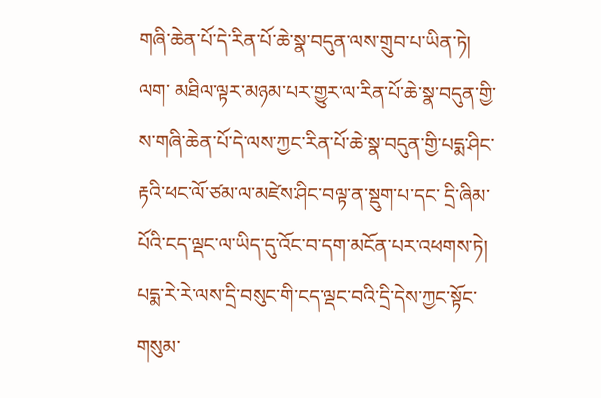གཞི་ཆེན་པོ་དེ་རིན་པོ་ཆེ་སྣ་བདུན་ལས་གྲུབ་པ་ཡིན་ཏེ། ལག་ མཐིལ་ལྟར་མཉམ་པར་གྱུར་ལ་རིན་པོ་ཆེ་སྣ་བདུན་གྱི་ས་གཞི་ཆེན་པོ་དེ་ལས་ཀྱང་རིན་པོ་ཆེ་སྣ་བདུན་གྱི་པདྨ་ཤིང་རྟའི་ཕང་ལོ་ཙམ་ལ་མཛེས་ཤིང་བལྟ་ན་སྡུག་པ་དང་ དྲི་ཞིམ་པོའི་ངད་ལྡང་ལ་ཡིད་དུ་འོང་བ་དག་མངོན་པར་འཕགས་ཏེ། པདྨ་རེ་རེ་ལས་དྲི་བསུང་གི་ངད་ལྡང་བའི་དྲི་དེས་ཀྱང་སྟོང་གསུམ་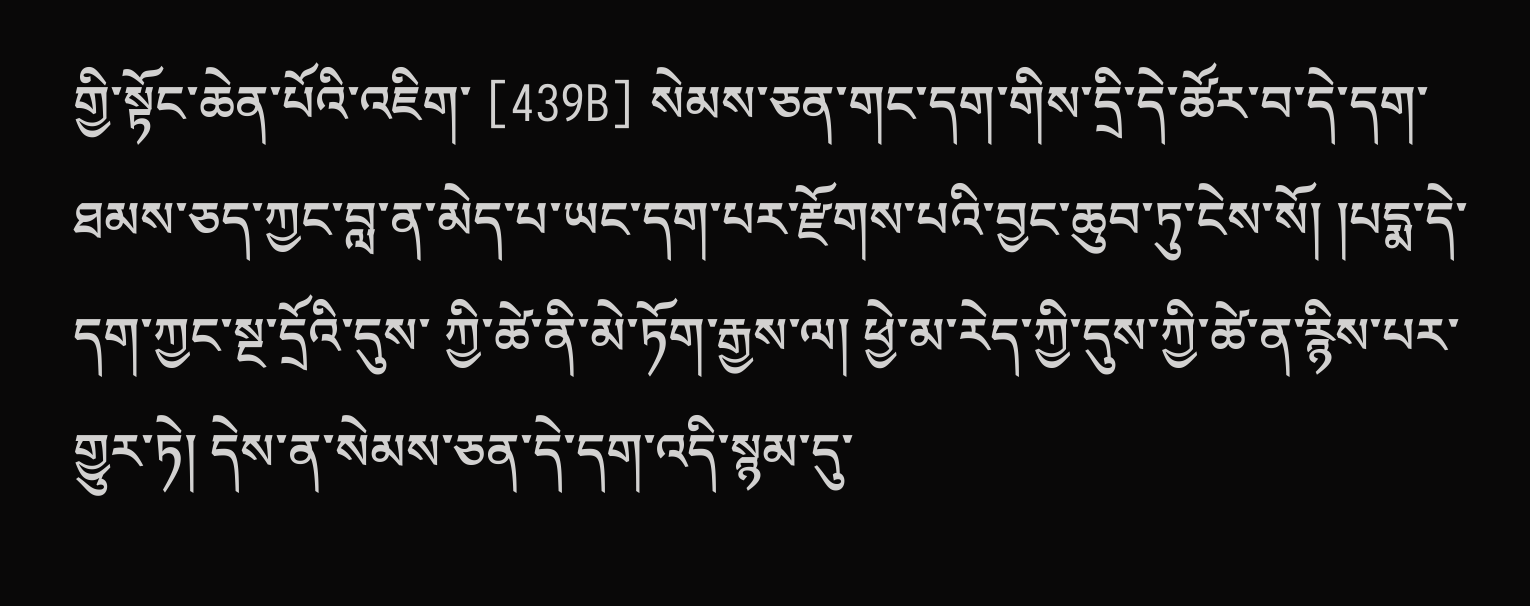གྱི་སྟོང་ཆེན་པོའི་འཇིག་ [439B] སེམས་ཅན་གང་དག་གིས་དྲི་དེ་ཚོར་བ་དེ་དག་ཐམས་ཅད་ཀྱང་བླ་ན་མེད་པ་ཡང་དག་པར་རྫོགས་པའི་བྱང་ཆུབ་ཏུ་ངེས་སོ། །པདྨ་དེ་དག་ཀྱང་སྔ་དྲོའི་དུས་ ཀྱི་ཚེ་ནི་མེ་ཏོག་རྒྱས་ལ། ཕྱེ་མ་རེད་ཀྱི་དུས་ཀྱི་ཚེ་ན་རྙིས་པར་གྱུར་ཏེ། དེས་ན་སེམས་ཅན་དེ་དག་འདི་སྙམ་དུ་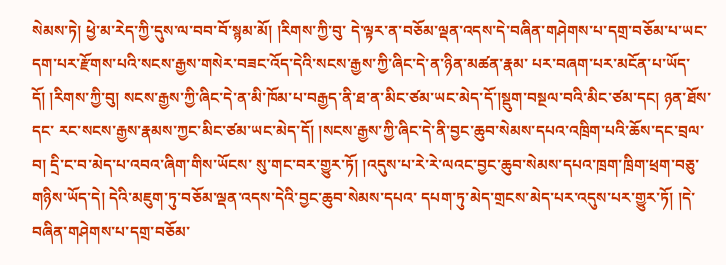སེམས་ཏེ། ཕྱེ་མ་རེད་ཀྱི་དུས་ལ་བབ་བོ་སྙམ་མོ། །རིགས་ཀྱི་བུ་ དེ་ལྟར་ན་བཅོམ་ལྡན་འདས་དེ་བཞིན་གཤེགས་པ་དགྲ་བཅོམ་པ་ཡང་དག་པར་རྫོགས་པའི་སངས་རྒྱས་གསེར་བཟང་འོད་དེའི་སངས་རྒྱས་ཀྱི་ཞིང་དེ་ན་ཉིན་མཚན་རྣམ་ པར་བཞག་པར་མངོན་པ་ཡོད་དོ། །རིགས་ཀྱི་བུ། སངས་རྒྱས་ཀྱི་ཞིང་དེ་ན་མི་ཁོམ་པ་བརྒྱད་ནི་ཐ་ན་མིང་ཙམ་ཡང་མེད་དོ་།སྡུག་བསྔལ་བའི་མིང་ཙམ་དང། ཉན་ཐོས་དང་ རང་སངས་རྒྱས་རྣམས་ཀྱང་མིང་ཙམ་ཡང་མེད་དོ། །སངས་རྒྱས་ཀྱི་ཞིང་དེ་ནི་བྱང་ཆུབ་སེམས་དཔའ་འཁྲིག་པའི་ཆོས་དང་བྲལ་བ། དྲི་ང་བ་མེད་པ་འབའ་ཞིག་གིས་ཡོངས་ སུ་གང་བར་གྱུར་ཏོ། །འདུས་པ་རེ་རེ་ལའང་བྱང་ཆུབ་སེམས་དཔའ་ཁྲག་ཁྲིག་ཕྲག་བཅུ་གཉིས་ཡོད་དེ། དེའི་མཇུག་ཏུ་བཅོམ་ལྡན་འདས་དེའི་བྱང་ཆུབ་སེམས་དཔའ་ དཔག་ཏུ་མེད་གྲངས་མེད་པར་འདུས་པར་གྱུར་ཏོ། །དེ་བཞིན་གཤེགས་པ་དགྲ་བཅོམ་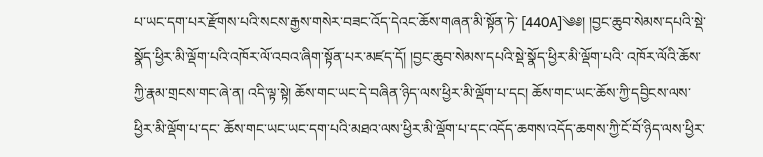པ་ཡང་དག་པར་རྫོགས་པའི་སངས་རྒྱས་གསེར་བཟང་འོད་དེའང་ཆོས་གཞན་མི་སྟོན་ཏེ་ [440A]༄༅། །བྱང་ཆུབ་སེམས་དཔའི་སྡེ་སྣོད་ཕྱིར་མི་ལྡོག་པའི་འཁོར་ལོ་འབའ་ཞིག་སྟོན་པར་མཛད་དོ། །བྱང་ཆུབ་སེམས་དཔའི་སྡེ་སྣོད་ཕྱིར་མི་ལྡོག་པའི་ འཁོར་ལོའི་ཆོས་ཀྱི་རྣམ་གྲངས་གང་ཞེ་ན། འདི་ལྟ་སྟེ། ཆོས་གང་ཡང་དེ་བཞིན་ཉིད་ལས་ཕྱིར་མི་ལྡོག་པ་དང། ཆོས་གང་ཡང་ཆོས་ཀྱི་དབྱིངས་ལས་ཕྱིར་མི་ལྡོག་པ་དང་ ཆོས་གང་ཡང་ཡང་དག་པའི་མཐའ་ལས་ཕྱིར་མི་ལྡོག་པ་དང་འདོད་ཆགས་འདོད་ཆགས་ཀྱི་ངོ་བོ་ཉིད་ལས་ཕྱིར་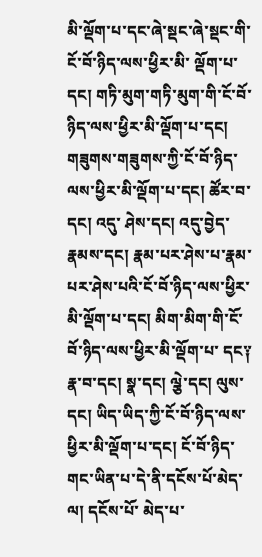མི་ལྡོག་པ་དང་ཞེ་སྡང་ཞེ་སྡང་གི་ངོ་བོ་ཉིད་ལས་ཕྱིར་མི་ ལྡོག་པ་དང། གཏི་མུག་གཏི་མུག་གི་ངོ་བོ་ཉིད་ལས་ཕྱིར་མི་ལྡོག་པ་དང། གཟུགས་གཟུགས་ཀྱི་ངོ་བོ་ཉིད་ལས་ཕྱིར་མི་ལྡོག་པ་དང། ཚོར་བ་དང། འདུ་ ཤེས་དང། འདུ་བྱེད་རྣམས་དང། རྣམ་པར་ཤེས་པ་རྣམ་པར་ཤེས་པའི་ངོ་བོ་ཉིད་ལས་ཕྱིར་མི་ལྡོག་པ་དང། མིག་མིག་གི་ངོ་བོ་ཉིད་ལས་ཕྱིར་མི་ལྡོག་པ་ དང༑ རྣ་བ་དང། སྣ་དང། ལྕེ་དང། ལུས་དང། ཡིད་ཡིད་ཀྱི་ངོ་བོ་ཉིད་ལས་ཕྱིར་མི་ལྡོག་པ་དང། ངོ་བོ་ཉིད་གང་ཡིན་པ་དེ་ནི་དངོས་པོ་མེད་ལ། དངོས་པོ་ མེད་པ་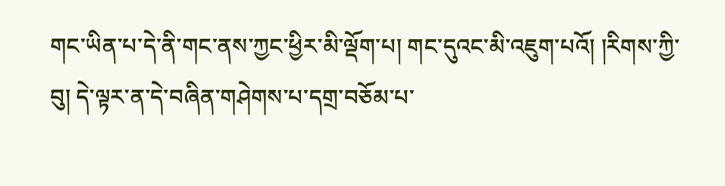གང་ཡིན་པ་དེ་ནི་གང་ནས་ཀྱང་ཕྱིར་མི་ལྡོག་པ། གང་དུའང་མི་འཇུག་པའོ། །རིགས་ཀྱི་བུ། དེ་ལྟར་ན་དེ་བཞིན་གཤེགས་པ་དགྲ་བཅོམ་པ་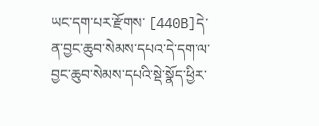ཡང་དག་པར་རྫོགས་ [440B]དེ་ན་བྱང་ཆུབ་སེམས་དཔའ་དེ་དག་ལ་བྱང་ཆུབ་སེམས་དཔའི་སྡེ་སྣོད་ཕྱིར་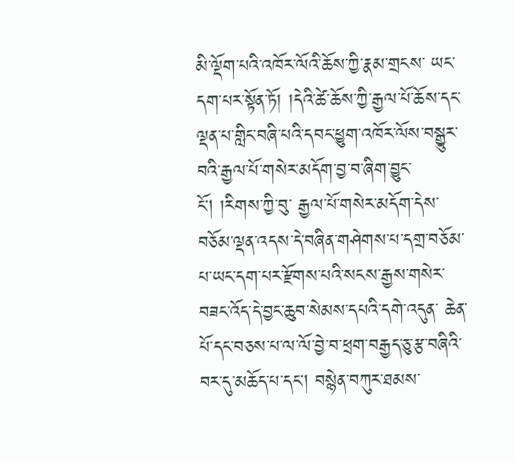མི་ལྡོག་པའི་འཁོར་ལོའི་ཆོས་ཀྱི་རྣམ་གྲངས་ ཡང་དག་པར་སྟོན་ཏོ། །དེའི་ཚེ་ཆོས་ཀྱི་རྒྱལ་པོ་ཆོས་དང་ལྡན་པ་གླིང་བཞི་པའི་དབང་ཕྱུག་འཁོར་ལོས་བསྒྱུར་བའི་རྒྱལ་པོ་གསེར་མདོག་བྱ་བ་ཞིག་བྱུང་ངོ། །རིགས་ཀྱི་བུ་ རྒྱལ་པོ་གསེར་མདོག་དེས་བཅོམ་ལྡན་འདས་དེ་བཞིན་གཤེགས་པ་དགྲ་བཅོམ་པ་ཡང་དག་པར་རྫོགས་པའི་སངས་རྒྱས་གསེར་བཟང་འོད་དེ་བྱང་ཆུབ་སེམས་དཔའི་དགེ་འདུན་ ཆེན་པོ་དང་བཅས་པ་ལ་ལོ་བྱེ་བ་ཕྲག་བརྒྱད་ཅུ་རྩ་བཞིའི་བར་དུ་མཆོད་པ་དང། བསྙེན་བཀུར་ཐམས་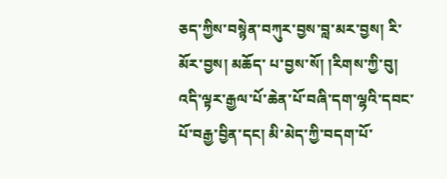ཅད་ཀྱིས་བསྙེན་བཀུར་བྱས་བླ་མར་བྱས། རི་མོར་བྱས། མཆོད་ པ་བྱས་སོ། །རིགས་ཀྱི་བུ། འདི་ལྟར་རྒྱལ་པོ་ཆེན་པོ་བཞི་དག་ལྷའི་དབང་པོ་བརྒྱ་བྱིན་དང། མི་མེད་ཀྱི་བདག་པོ་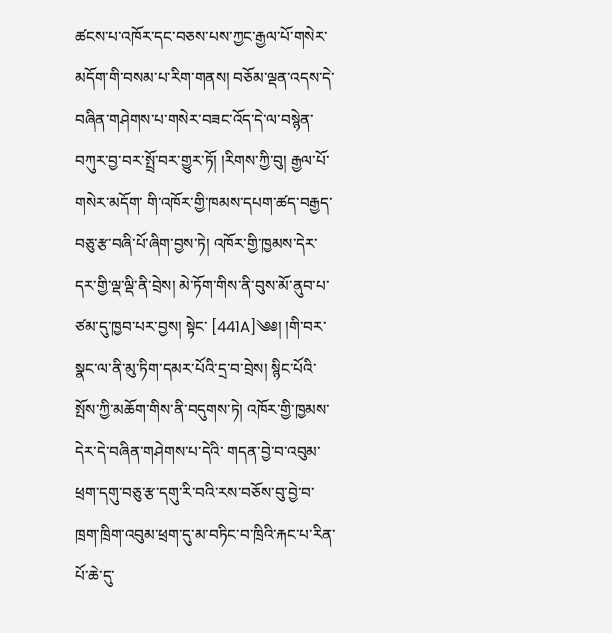ཚངས་པ་འཁོར་དང་བཅས་པས་ཀྱང་རྒྱལ་པོ་གསེར་ མདོག་གི་བསམ་པ་རིག་གནས། བཅོམ་ལྡན་འདས་དེ་བཞིན་གཤེགས་པ་གསེར་བཟང་འོད་དེ་ལ་བསྙེན་བཀུར་བྱ་བར་སྤྲོ་བར་གྱུར་ཏོ། །རིགས་ཀྱི་བུ། རྒྱལ་པོ་གསེར་མདོག་ གི་འཁོར་གྱི་ཁམས་དཔག་ཚད་བརྒྱད་བཅུ་རྩ་བཞི་པོ་ཞིག་བྱས་ཏེ། འཁོར་གྱི་ཁྱམས་དེར་དར་གྱི་ལྡ་ལྡི་ནི་བྲེས། མེ་ཏོག་གིས་ནི་བུས་མོ་ནུབ་པ་ཙམ་དུ་ཁྱབ་པར་བྱས། སྟེང་ [441A]༄༅། །གི་བར་སྣང་ལ་ནི་མུ་ཏིག་དམར་པོའི་དྲ་བ་བྲེས། སྙིང་པོའི་སྤོས་ཀྱི་མཆོག་གིས་ནི་བདུགས་ཏེ། འཁོར་གྱི་ཁྱམས་དེར་དེ་བཞིན་གཤེགས་པ་དེའི་ གདན་བྱེ་བ་འབུམ་ཕྲག་དགུ་བཅུ་རྩ་དགུ་རི་བའི་རས་བཅོས་བུ་བྱེ་བ་ཁྲག་ཁྲིག་འབུམ་ཕྲག་དུ་མ་བཏིང་བ་ཁྲིའི་རྐང་པ་རིན་པོ་ཆེ་དུ་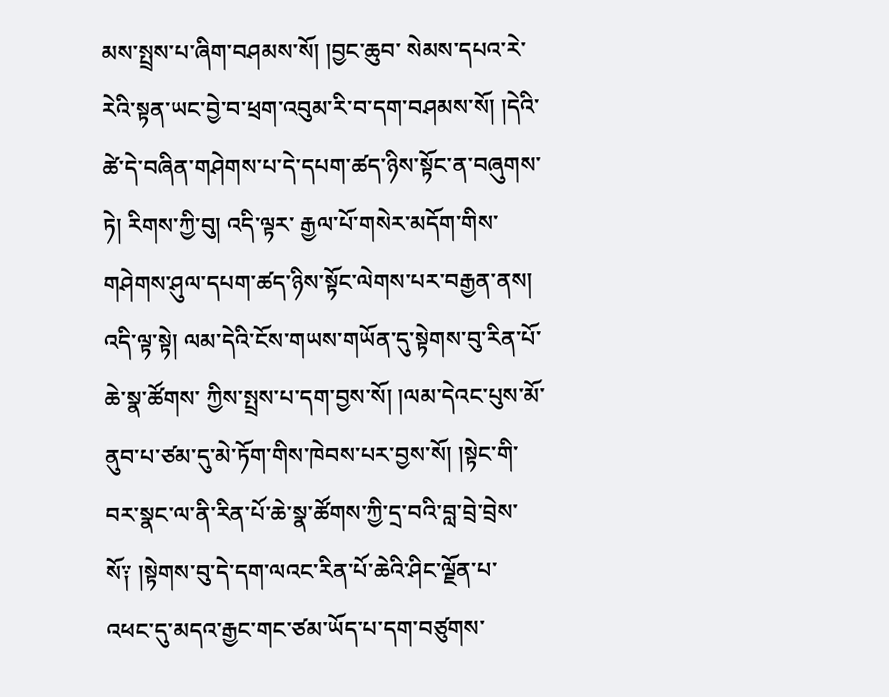མས་སྤྲས་པ་ཞིག་བཤམས་སོ། །བྱང་ཆུབ་ སེམས་དཔའ་རེ་རེའི་སྟན་ཡང་བྱེ་བ་ཕྲག་འབུམ་རི་བ་དག་བཤམས་སོ། །དེའི་ཚེ་དེ་བཞིན་གཤེགས་པ་དེ་དཔག་ཚད་ཉིས་སྟོང་ན་བཞུགས་ཏེ། རིགས་ཀྱི་བུ། འདི་ལྟར་ རྒྱལ་པོ་གསེར་མདོག་གིས་གཤེགས་ཤུལ་དཔག་ཚད་ཉིས་སྟོང་ལེགས་པར་བརྒྱན་ནས། འདི་ལྟ་སྟེ། ལམ་དེའི་ངོས་གཡས་གཡོན་དུ་སྟེགས་བུ་རིན་པོ་ཆེ་སྣ་ཚོགས་ ཀྱིས་སྤྲས་པ་དག་བྱས་སོ། །ལམ་དེའང་པུས་མོ་ནུབ་པ་ཙམ་དུ་མེ་ཏོག་གིས་ཁེབས་པར་བྱས་སོ། །སྟེང་གི་བར་སྣང་ལ་ནི་རིན་པོ་ཆེ་སྣ་ཚོགས་ཀྱི་དྲ་བའི་བླ་བྲེ་བྲེས་ སོ༑ །སྟེགས་བུ་དེ་དག་ལའང་རིན་པོ་ཆེའི་ཤིང་ལྗོན་པ་འཕང་དུ་མདའ་རྒྱང་གང་ཙམ་ཡོད་པ་དག་བཙུགས་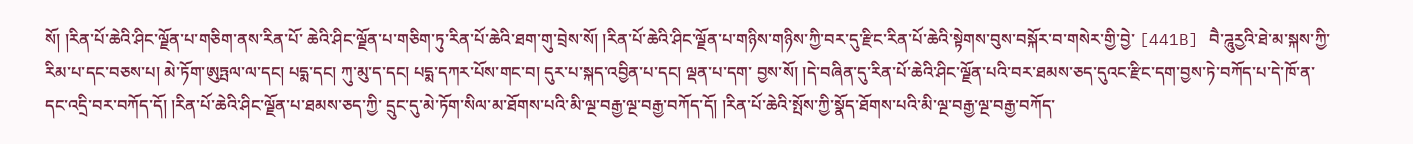སོ། །རིན་པོ་ཆེའི་ཤིང་ལྗོན་པ་གཅིག་ནས་རིན་པོ་ ཆེའི་ཤིང་ལྗོན་པ་གཅིག་ཏུ་རིན་པོ་ཆེའི་ཐག་གུ་བྲེས་སོ། །རིན་པོ་ཆེའི་ཤིང་ལྗོན་པ་གཉིས་གཉིས་ཀྱི་བར་དུ་རྫིང་རིན་པོ་ཆེའི་སྟེགས་བུས་བསྐོར་བ་གསེར་གྱི་བྱེ་ [441B] བཻ་ཌཱུརྱའི་ཐེ་མ་སྐས་ཀྱི་རིམ་པ་དང་བཅས་པ། མེ་ཏོག་ཨུཏྤལ་ལ་དང། པདྨ་དང། ཀུ་མུ་ད་དང། པདྨ་དཀར་པོས་གང་བ། དུར་པ་སྐད་འབྱིན་པ་དང། ལྡན་པ་དག་ བྱས་སོ། །དེ་བཞིན་དུ་རིན་པོ་ཆེའི་ཤིང་ལྗོན་པའི་བར་ཐམས་ཅད་དུའང་རྫིང་དག་བྱས་ཏེ་བཀོད་པ་དེ་ཁོ་ན་དང་འདྲི་བར་བཀོད་དོ། །རིན་པོ་ཆེའི་ཤིང་ལྗོན་པ་ཐམས་ཅད་ཀྱི་ དྲུང་དུ་མེ་ཏོག་སིལ་མ་ཐོགས་པའི་མི་ལྔ་བརྒྱ་ལྔ་བརྒྱ་བཀོད་དོ། །རིན་པོ་ཆེའི་སྤོས་ཀྱི་སྣོད་ཐོགས་པའི་མི་ལྔ་བརྒྱ་ལྔ་བརྒྱ་བཀོད་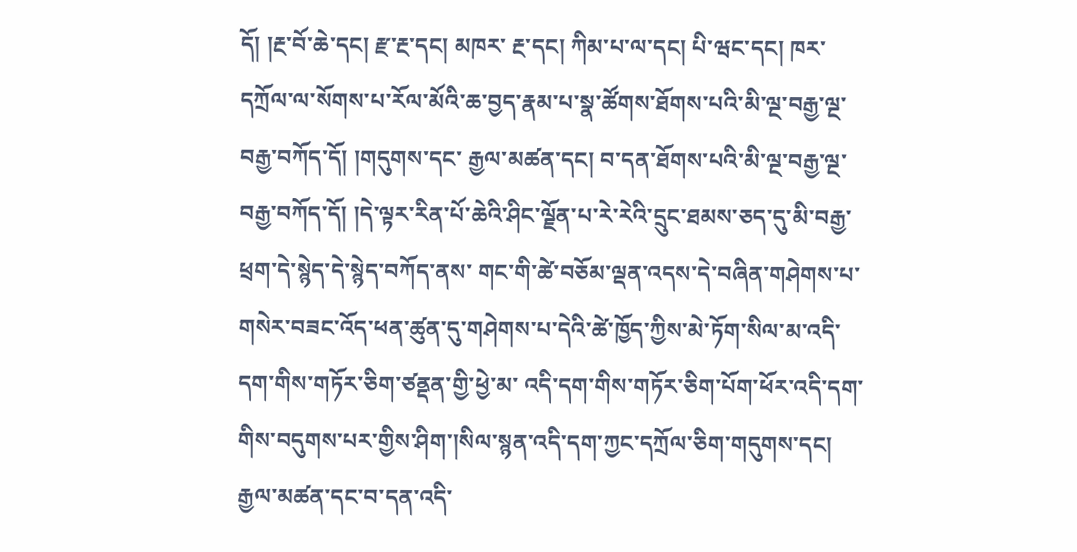དོ། །རྔ་བོ་ཆེ་དང། རྫ་རྔ་དང། མཁར་ རྔ་དང། ཀིམ་པ་ལ་དང། པི་ཝང་དང། ཁར་དཀྲོལ་ལ་སོགས་པ་རོལ་མོའི་ཆ་བྱད་རྣམ་པ་སྣ་ཚོགས་ཐོགས་པའི་མི་ལྔ་བརྒྱ་ལྔ་བརྒྱ་བཀོད་དོ། །གདུགས་དང་ རྒྱལ་མཚན་དང། བ་དན་ཐོགས་པའི་མི་ལྔ་བརྒྱ་ལྔ་བརྒྱ་བཀོད་དོ། །དེ་ལྟར་རིན་པོ་ཆེའི་ཤིང་ལྗོན་པ་རེ་རེའི་དྲུང་ཐམས་ཅད་དུ་མི་བརྒྱ་ཕྲག་དེ་སྙེད་དེ་སྙེད་བཀོད་ནས་ གང་གི་ཚེ་བཅོམ་ལྡན་འདས་དེ་བཞིན་གཤེགས་པ་གསེར་བཟང་འོད་ཕན་ཚུན་དུ་གཤེགས་པ་དེའི་ཚེ་ཁྱོད་ཀྱིས་མེ་ཏོག་སིལ་མ་འདི་དག་གིས་གཏོར་ཅིག་ཙནྡན་གྱི་ཕྱེ་མ་ འདི་དག་གིས་གཏོར་ཅིག་པོག་ཕོར་འདི་དག་གིས་བདུགས་པར་གྱིས་ཤིག་།སིལ་སྙན་འདི་དག་ཀྱང་དཀྲོལ་ཅིག་གདུགས་དང། རྒྱལ་མཚན་དང་བ་དན་འདི་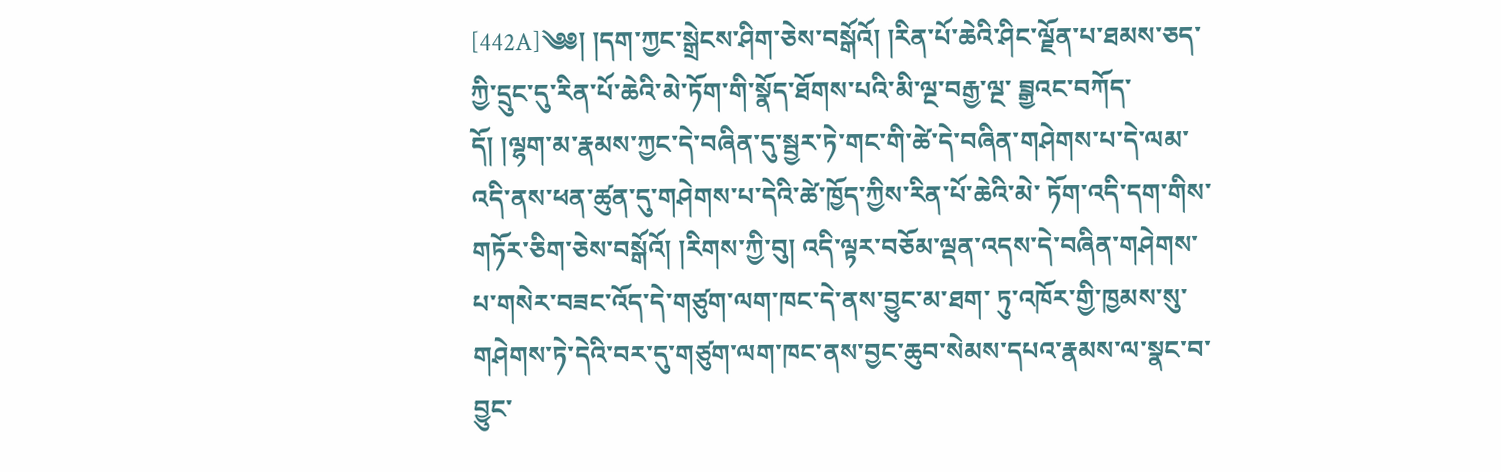[442A]༄༅། །དག་ཀྱང་སྒྲེངས་ཤིག་ཅེས་བསྒོའོ། །རིན་པོ་ཆེའི་ཤིང་ལྗོན་པ་ཐམས་ཅད་ཀྱི་དྲུང་དུ་རིན་པོ་ཆེའི་མེ་ཏོག་གི་སྣོད་ཐོགས་པའི་མི་ལྔ་བརྒྱ་ལྔ་ བྲྒྱའང་བཀོད་དོ། །ལྷག་མ་རྣམས་ཀྱང་དེ་བཞིན་དུ་སྦྱར་ཏེ་གང་གི་ཚེ་དེ་བཞིན་གཤེགས་པ་དེ་ལམ་འདི་ནས་ཕན་ཚུན་དུ་གཤེགས་པ་དེའི་ཚེ་ཁྱོད་ཀྱིས་རིན་པོ་ཆེའི་མེ་ ཏོག་འདི་དག་གིས་གཏོར་ཅིག་ཅེས་བསྒོའོ། །རིགས་ཀྱི་བུ། འདི་ལྟར་བཅོམ་ལྡན་འདས་དེ་བཞིན་གཤེགས་པ་གསེར་བཟང་འོད་དེ་གཙུག་ལག་ཁང་དེ་ནས་བྱུང་མ་ཐག་ ཏུ་འཁོར་གྱི་ཁྱམས་སུ་གཤེགས་ཏེ་དེའི་བར་དུ་གཙུག་ལག་ཁང་ནས་བྱང་ཆུབ་སེམས་དཔའ་རྣམས་ལ་སྣང་བ་བྱུང་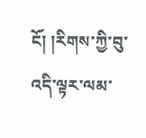ངོ། །རིགས་ཀྱི་བུ་འདི་ལྟར་ལམ་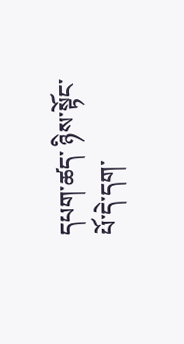དཔག་ཚད་ ཉིས་སྟོང་པོ་དེ་དག་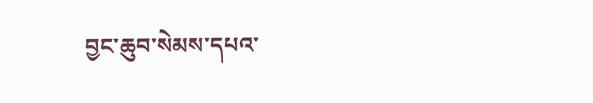བྱང་ཆུབ་སེམས་དཔའ་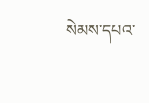སེམས་དཔའ་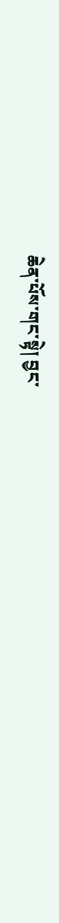ཆེན་པོས་གང་སྟེ། བྱང་